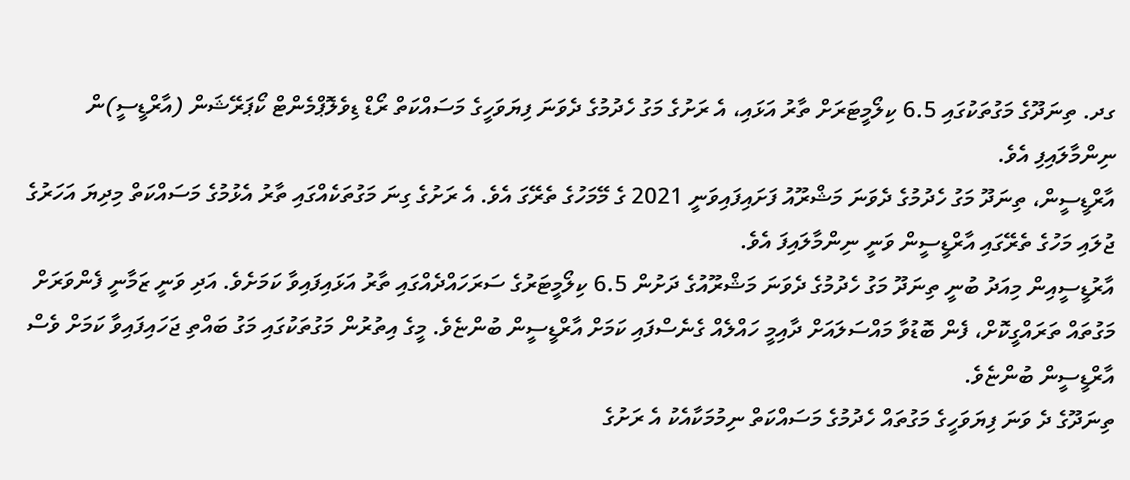ގދ. ތިނަދޫގެ މަގުތަކުގައި 6.5 ކިލޯމީޓަރަށް ތާރު އަޅައި، އެ ރަށުގެ މަގު ހެދުމުގެ ދެވަނަ ފިޔަވަހީގެ މަސައްކަތް ރޯޑް ޑިވެލޮޕްމެންޓް ކޯޕަރޭޝަން (އާރްޑީސީ)ން ނިންމާލައިފި އެވެ.
އާރްޑީސީން، ތިނަދޫ މަގު ހެދުމުގެ ދެވަނަ މަޝްރޫއު ފަށައިފައިވަނީ 2021 ގެ މޭމަހުގެ ތެރޭގަ އެވެ. އެ ރަށުގެ ގިނަ މަގުތަކެއްގައި ތާރު އެޅުމުގެ މަސައްކަތް މިދިޔަ އަހަރުގެ ޖުލައި މަހުގެ ތެރޭގައި އާރްޑީސީން ވަނީ ނިންމާލައިފަ އެވެ.
އާރުޑީސީއިން މިއަދު ބުނީ ތިނަދޫ މަގު ހެދުމުގެ ދެވަނަ މަޝްރޫއުގެ ދަށުން 6.5 ކިލޯމީޓަރުގެ ސަރަހައްދެއްގައި ތާރު އަޅައިފައިވާ ކަމަށެވެ. އަދި ވަނީ ޒަމާނީ ފެންވަރަށް މަގުތައް ތަރައްގީކޮށް، ފެން ބޮޑުވާ މައްސަލައަށް ދާއިމީ ހައްލެއް ގެނެސްފައި ކަމަށް އާރްޑީސީން ބުންޏެވެ. މީގެ އިތުރުން މަގުތަކުގައި މަގު ބައްތި ޖަހައިފައިވާ ކަމަށް ވެސް އާރްޑީސީން ބުންޏެވެ.
ތިނަދޫގެ ދެ ވަނަ ފިޔަވަހީގެ މަގުތައް ހެދުމުގެ މަސައްކަތް ނިމުމަކާއެކު އެ ރަށުގެ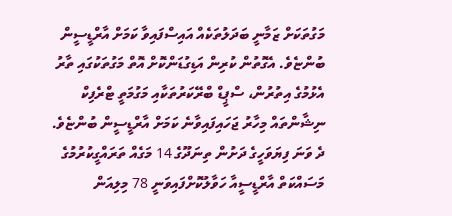މަގުތަކަށް ޒަމާނީ ބަދަލުތަކެއް އައިސްފައިވާ ކަމަށް އާރްޑީސީން ބުންޏެވެ. އެގޮތުން ކުރިން އަޑިގުޑަންކޮށް އޮތް މަގުތަކުގައި ތާރު އެޅުމުގެ އިތުރުން، ސްޕީޑް ބްރޭކަރުތަކާއި މަގުމަތީ ޓްރެފިކް ނިޝާންތައް މިހާރު ޖަހައިފައިވާނެ ކަމަށް އާރްޑީސީން ބުންޏެވެ.
ދެ ވަނަ ފިޔަވަހީގެ ދަށުން ތިނަދޫގެ 14 މަގެއް ތަރައްގީކުރުމުގެ މަސައްކަތް އާރްޑީސީއާ ހަވާލުކޮށްފައިވަނީ 78 މިލިއަން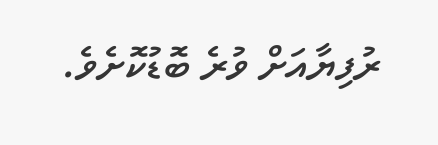ރުފިޔާއަށް ވުރެ ބޮޑުކޮށެވެ.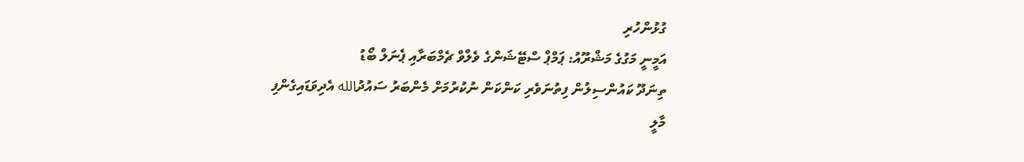ގުޅުންހުރި
އަމީނީ މަގުގެ މަޝްރޫއު: ޕަމްޕް ސްޓޭޝަންގެ ވެލްވް ޗެމްބަރާއި ޕެނަލް ބޯޑު
ތިނަދޫ ކައުންސިލުން ފިތުނަވެރި ކަންކަން ނުކުރުމަށް މެންބަރު ސައުދުالله އެދިވަޑައިގެންފި
މާލީ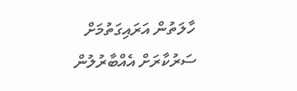ހާލަތުން އަރައިގަތުމަށް ސަރުކާރަށް އެއްބާރުލުން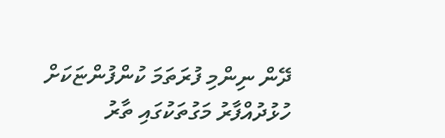ދޭން ނިންމި ފުރަތަމަ ކުންފުންޏަކަށް
ހުޅުދުއްފާރު މަގުތަކުގައި ތާރު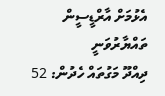އެޅުމަށް އާރްޑީސީން ތައްޔާރުވަނީ
ދިއްދޫ މަގުތައް ހެދުން: 52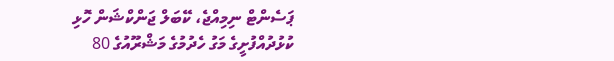ޕަސެންޓް ނިމިއްޖެ، ކޭބަލް ޖަންކްޝަން ހޮޅި
ކުޅުދުއްފުށީގެ މަގު ހެދުމުގެ މަޝްރޫއުގެ 80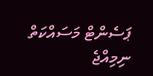ޕަސެންޓް މަސައްކަތް ނިމިއްޖެ